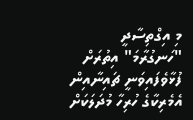މި އިގްތިސާދީ "ހަނގުރާމަ" އިތުރަށް ފުޅާވެފައިވަނީ ޗައިނާއިން އެމެރިކާގެ ހުރިހާ މުދަލަކަށް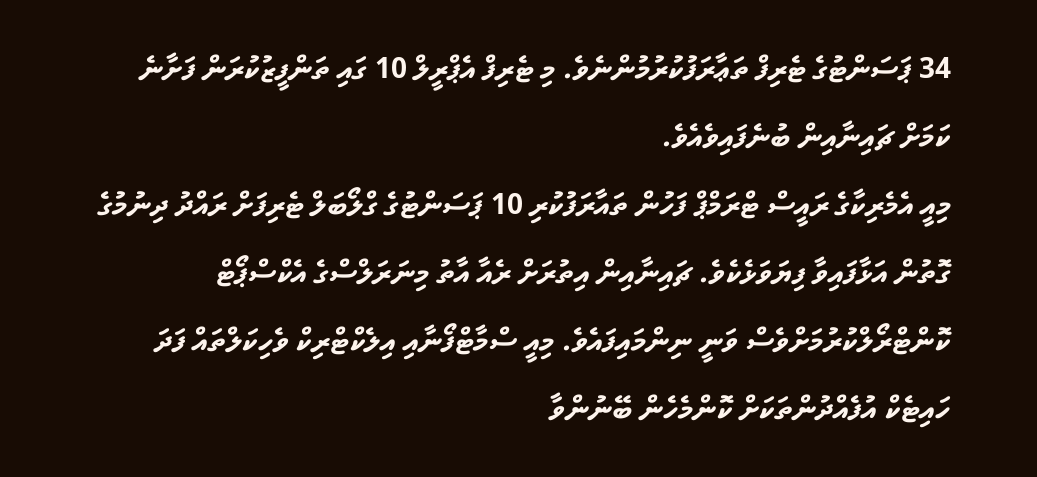34 ޕަސަންޓުގެ ޓެރިފް ތަޢާރަފުކުރުމުންނެވެ. މި ޓެރިފް އެޕްރީލް 10 ގައި ތަންފީޒުކުރަން ފަށާނެ ކަމަށް ޗައިނާއިން ބުނެފައިވެއެވެ.
މިއީ އެމެރިކާގެ ރައީސް ޓްރަމްޕް ފަހުން ތައާރަފުކުރި 10 ޕަސަންޓުގެ ގްލޯބަލް ޓެރިފަށް ރައްދު ދިނުމުގެ ގޮތުން އަޅާފައިވާ ފިޔަވަޅެކެވެ. ޗައިނާއިން އިތުރަށް ރެއާ އާތު މިނަރަލްސްގެ އެކްސްޕޯޓް ކޮންޓްރޯލްކުރުމަށްވެސް ވަނީ ނިންމައިފައެވެ. މިއީ ސްމާޓްފޯނާއި އިލެކްޓްރިކް ވެހިކަލްތައް ފަދަ ހައިޓެކް އުފެއްދުންތަކަށް ކޮންމެހެން ބޭނުންވާ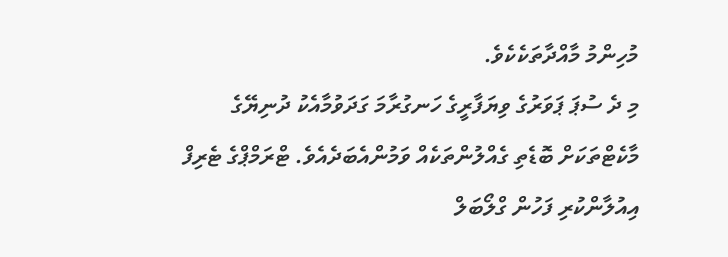މުހިންމު މާއްދާތަކެކެވެ.
މި ދެ ސުޕަ ޕަވަރުގެ ވިޔަފާރީގެ ހަނގުރާމަ ގަދަވުމާއެކު ދުނިޔޭގެ މާކެޓްތަކަށް ބޮޑެތި ގެއްލުންތަކެއް ވަމުންއެބަދެއެވެ. ޓްރަމްޕްގެ ޓެރިފް އިއުލާންކުރި ފަހުން ގްލޯބަލް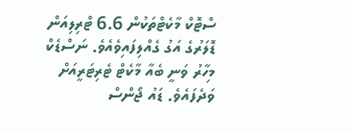ސްޓޮކް މާކެޓްތަކުން 6.6 ޓްރިލިއަން ޑޮލަރުގެ އަގު ގެއްލިފައިވެއެވެ. ނަސްޑެކް މިހާރު ވަނީ ބެއާ މާކެޓް ޓެރިޓަރީއަށް ވަދެފައެވެ. ޑައު ޖޯންސް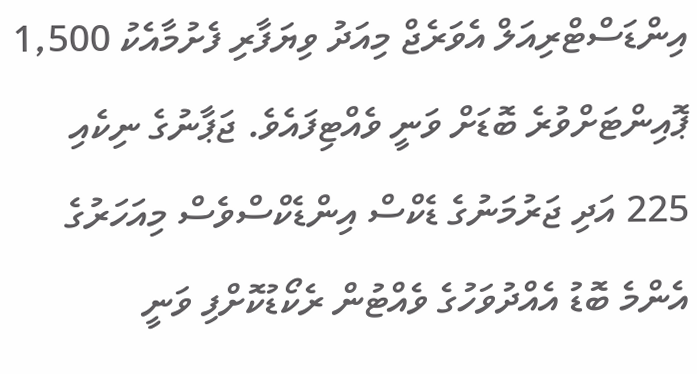އިންޑަސްޓްރިއަލް އެވަރެޖް މިއަދު ވިޔަފާރި ފެށުމާއެކު 1,500 ޕޮއިންޓަށްވުރެ ބޮޑަށް ވަނީ ވެއްޓިފައެވެ. ޖަޕާނުގެ ނިކެއި 225 އަދި ޖަރުމަނުގެ ޑެކްސް އިންޑެކްސްވެސް މިއަހަރުގެ އެންމެ ބޮޑު އެއްދުވަހުގެ ވެއްޓުން ރެކޯޑުކޮށްފި ވަނީ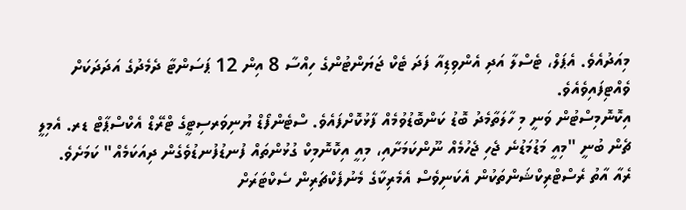މިއަދުއެވެ. އެޕަލް، ޓެސްލާ އަދި އެންވިޑިއާ ފަދަ ޓެކް ޖަޔަންޓުންގެ ހިއްސާ 8 އިން 12 ޕަސަންޓާ ދެމެދުގެ އަދަދަކަށް ވެއްޓިފައިވެއެވެ.
އިކޮނޮމިސްޓުން ވަނީ މި ހާލަތާމެދު ބޮޑު ކަންބޮޑުވުމެއް ފާޅުކޮށްފައެވެ. ސްޓެންފޯޑް ޔުނިވަރސިޓީގެ ޓްރޭޑް އެކްސްޕާޓް ޑރ. އެމިލީ ޗެން ބުނީ "މިއީ މަޑުމަޑުނެ ޖެހި ޖެހުމެއް ނޫންކަމަށާއި، މިއީ އިކޮނޮމިކް ގުޅުންތައް ފުނޑުފުނޑުވެގެން ދިއަކަމެއް" ކަމަށެވެ.
ރެއާ އާތު ރެސްޓްރިކްޝަންތަކުން އެކަނިވެސް އެމެރިކާގެ މެނުފެކްޗަރިން ސެކްޓަރަށް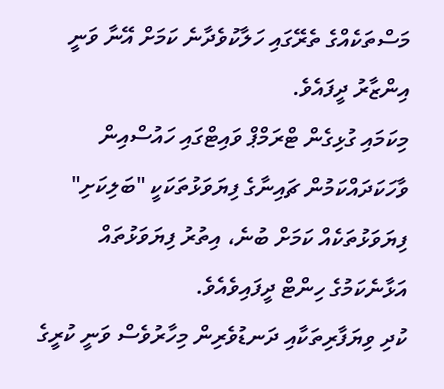މަސްތަކެއްގެ ތެރޭގައި ހަލާކުވެދާނެ ކަމަށް އޭނާ ވަނީ އިންޒާރު ދީފައެވެ.
މިކަމައި ގުޅިގެން ޓްރަމްޕް ވައިޓްގައި ހައުސްއިން ވާހަކަދައްކަމުން ޗައިނާގެ ފިޔަވަޅުތަކަކީ "ބަލިކަށި" ފިޔަވަޅުތަކެއް ކަމަށް ބުނެ، އިތުރު ފިޔަވަޅުތައް އަޅާނެކަމުގެ ހިންޓް ދީފައިވެއެވެ.
ކުދި ވިޔަފާރިތަކާއި ދަނޑުވެރިން މިހާރުވެސް ވަނީ ކުރީގެ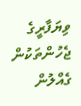ވިޔަފާރީގެ ޖެހުންތަކުން ގެއްލުން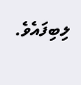ލިބިފައެވެ.